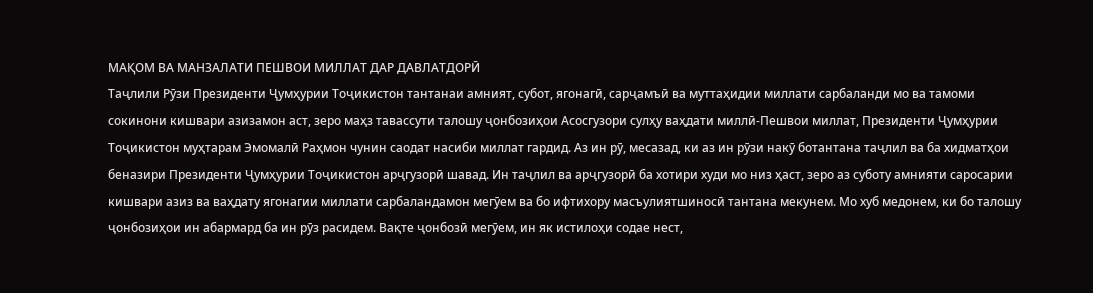МАҚОМ ВА МАНЗАЛАТИ ПЕШВОИ МИЛЛАТ ДАР ДАВЛАТДОРӢ
Таҷлили Рӯзи Президенти Ҷумҳурии Тоҷикистон тантанаи амният, субот, ягонагӣ, сарҷамъӣ ва муттаҳидии миллати сарбаланди мо ва тамоми сокинони кишвари азизамон аст, зеро маҳз тавассути талошу ҷонбозиҳои Асосгузори сулҳу ваҳдати миллӣ-Пешвои миллат, Президенти Ҷумҳурии Тоҷикистон муҳтарам Эмомалӣ Раҳмон чунин саодат насиби миллат гардид. Аз ин рӯ, месазад, ки аз ин рӯзи накӯ ботантана таҷлил ва ба хидматҳои беназири Президенти Ҷумҳурии Тоҷикистон арҷгузорӣ шавад. Ин таҷлил ва арҷгузорӣ ба хотири худи мо низ ҳаст, зеро аз суботу амнияти саросарии кишвари азиз ва ваҳдату ягонагии миллати сарбаландамон мегӯем ва бо ифтихору масъулиятшиносӣ тантана мекунем. Мо хуб медонем, ки бо талошу ҷонбозиҳои ин абармард ба ин рӯз расидем. Вақте ҷонбозӣ мегӯем, ин як истилоҳи содае нест,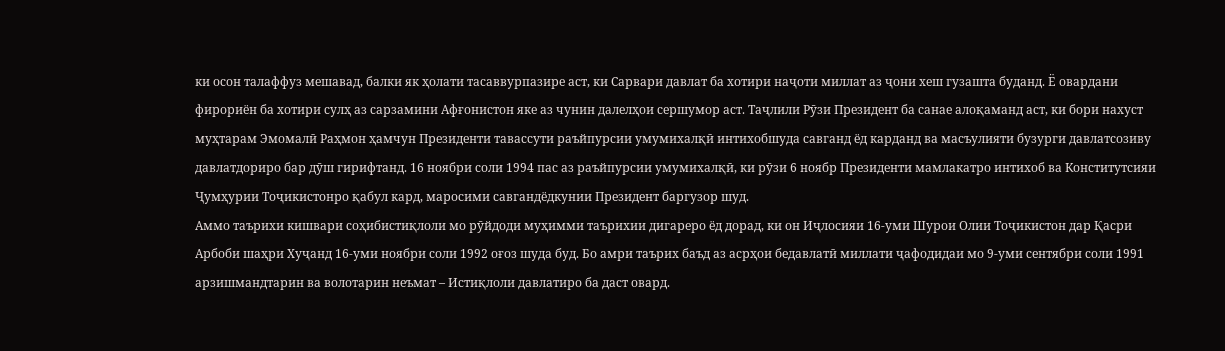ки осон талаффуз мешавад, балки як ҳолати тасаввурпазире аст, ки Сарвари давлат ба хотири наҷоти миллат аз ҷони хеш гузашта буданд. Ё овардани фирориён ба хотири сулҳ аз сарзамини Афғонистон яке аз чунин далелҳои сершумор аст. Таҷлили Рӯзи Президент ба санае алоқаманд аст, ки бори нахуст муҳтарам Эмомалӣ Раҳмон ҳамчун Президенти тавассути раъйпурсии умумихалқӣ интихобшуда савганд ёд карданд ва масъулияти бузурги давлатсозиву давлатдориро бар дӯш гирифтанд. 16 ноябри соли 1994 пас аз раъйпурсии умумихалқӣ, ки рӯзи 6 ноябр Президенти мамлакатро интихоб ва Конститутсияи Ҷумҳурии Тоҷикистонро қабул кард, маросими савгандёдкунии Президент баргузор шуд.
Аммо таърихи кишвари соҳибистиқлоли мо рӯйдоди муҳимми таърихии дигареро ёд дорад, ки он Иҷлосияи 16-уми Шурои Олии Тоҷикистон дар Қасри Арбоби шаҳри Хуҷанд 16-уми ноябри соли 1992 оғоз шуда буд. Бо амри таърих баъд аз асрҳои бедавлатӣ миллати ҷафодидаи мо 9-уми сентябри соли 1991 арзишмандтарин ва волотарин неъмат – Истиқлоли давлатиро ба даст овард.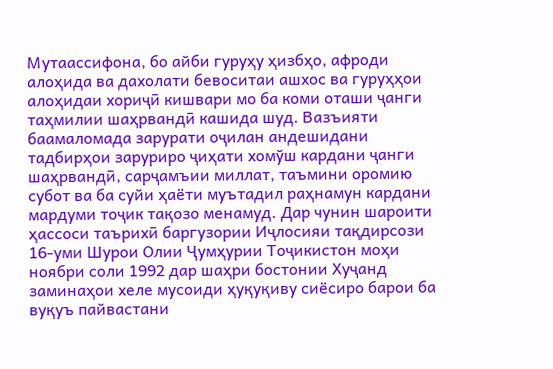Мутаассифона, бо айби гуруҳу ҳизбҳо, афроди алоҳида ва дахолати бевоситаи ашхос ва гуруҳҳои алоҳидаи хориҷӣ кишвари мо ба коми оташи ҷанги таҳмилии шаҳрвандӣ кашида шуд. Вазъияти баамаломада зарурати оҷилан андешидани тадбирҳои заруриро ҷиҳати хомўш кардани ҷанги шаҳрвандӣ, сарҷамъии миллат, таъмини оромию субот ва ба суйи ҳаёти муътадил раҳнамун кардани мардуми тоҷик тақозо менамуд. Дар чунин шароити ҳассоси таърихӣ баргузории Иҷлосияи тақдирсози 16-уми Шурои Олии Ҷумҳурии Тоҷикистон моҳи ноябри соли 1992 дар шаҳри бостонии Хуҷанд заминаҳои хеле мусоиди ҳуқуқиву сиёсиро барои ба вуқуъ пайвастани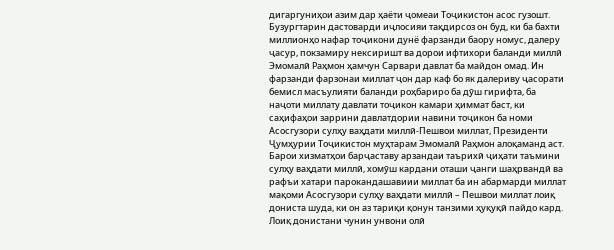дигаргуниҳои азим дар ҳаёти ҷомеаи Тоҷикистон асос гузошт. Бузургтарин дастоварди иҷлосияи тақдирсоз он буд, ки ба бахти миллионҳо нафар тоҷикони дунё фарзанди баору номус, далеру ҷасур, покзамиру нексиришт ва дорои ифтихори баланди миллӣ Эмомалӣ Раҳмон ҳамчун Сарвари давлат ба майдон омад. Ин фарзанди фарзонаи миллат ҷон дар каф бо як далериву ҷасорати бемисл масъулияти баланди роҳбариро ба дӯш гирифта, ба наҷоти миллату давлати тоҷикон камари ҳиммат баст, ки саҳифаҳои заррини давлатдории навини тоҷикон ба номи Асосгузори сулҳу ваҳдати миллӣ-Пешвои миллат, Президенти Ҷумҳурии Тоҷикистон муҳтарам Эмомалӣ Раҳмон алоқаманд аст. Барои хизматҳои барҷаставу арзандаи таърихӣ ҷиҳати таъмини сулҳу ваҳдати миллӣ, хомӯш кардани оташи ҷанги шаҳрвандӣ ва рафъи хатари парокандашавиии миллат ба ин абармарди миллат мақоми Асосгузори сулҳу ваҳдати миллӣ – Пешвои миллат лоиқ дониста шуда, ки он аз тариқи қонун танзими ҳуқуқӣ пайдо кард. Лоиқ донистани чунин унвони олӣ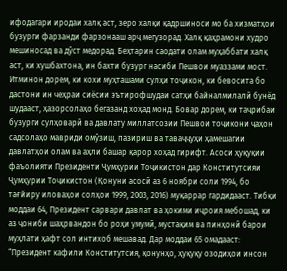ифодагари иродаи халқ аст, зеро халқи қадршиноси мо ба хизматҳои бузурги фарзанди фарзонааш арҷ мегузорад. Халқ қаҳрамони худро мешиносад ва дӯст медорад. Беҳтарин саодати олам муҳаббати халқ аст, ки хушбахтона, ин бахти бузург насиби Пешвои муаззами мост. Итминон дорем, ки кохи муҳташами сулҳи тоҷикон, ки бевосита бо дастони ин чеҳраи сиёсии эътирофшудаи сатҳи байналмилалӣ бунёд шудааст, ҳазорсолаҳо бегазанд хоҳад монд. Бовар дорем, ки таҷрибаи бузурги сулҳоварӣ ва давлату миллатсозии Пешвои тоҷикони ҷаҳон садсолаҳо мавриди омӯзиш, пазириш ва таваҷҷуҳи ҳамешагии давлатҳои олам ва аҳли башар қарор хоҳад гирифт. Асоси ҳуқуқии фаъолияти Президенти Ҷумҳурии Тоҷикистон дар Конститутсияи Ҷумҳурии Тоҷикистон (Қонуни асосӣ аз 6 ноябри соли 1994, бо тағйиру иловаҳои солҳои 1999, 2003, 2016) муқаррар гардидааст. Тибқи моддаи 64, Президент сарвари давлат ва ҳокими иҷроия мебошад, ки аз ҷониби шаҳрвандон бо роҳи умумӣ, мустақим ва пинҳонӣ барои муҳлати ҳафт сол интихоб мешавад. Дар моддаи 65 омадааст: “Президент кафили Конститутсия, қонунҳо, ҳуқуқу озодиҳои инсон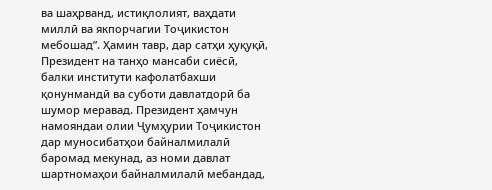ва шаҳрванд, истиқлолият, ваҳдати миллӣ ва якпорчагии Тоҷикистон мебошад”. Ҳамин тавр, дар сатҳи ҳуқуқӣ, Президент на танҳо мансаби сиёсӣ, балки институти кафолатбахши қонунмандӣ ва суботи давлатдорӣ ба шумор меравад. Президент ҳамчун намояндаи олии Ҷумҳурии Тоҷикистон дар муносибатҳои байналмилалӣ баромад мекунад, аз номи давлат шартномаҳои байналмилалӣ мебандад,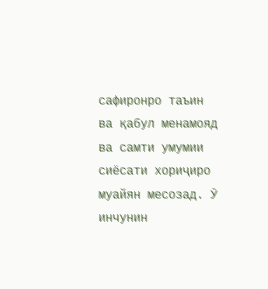сафиронро таъин ва қабул менамояд ва самти умумии сиёсати хориҷиро муайян месозад. Ӯ инчунин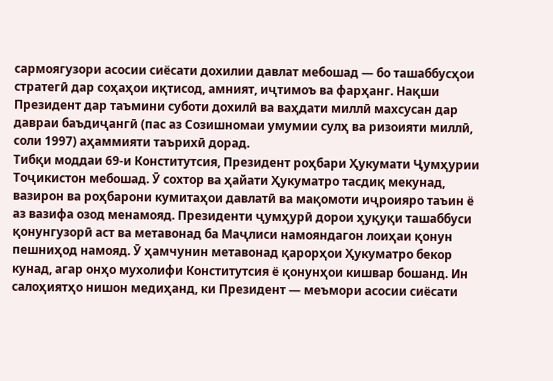сармоягузори асосии сиёсати дохилии давлат мебошад — бо ташаббусҳои стратегӣ дар соҳаҳои иқтисод, амният, иҷтимоъ ва фарҳанг. Нақши Президент дар таъмини суботи дохилӣ ва ваҳдати миллӣ махсусан дар давраи баъдиҷангӣ (пас аз Созишномаи умумии сулҳ ва ризоияти миллӣ, соли 1997) аҳаммияти таърихӣ дорад.
Тибқи моддаи 69-и Конститутсия, Президент роҳбари Ҳукумати Ҷумҳурии Тоҷикистон мебошад. Ӯ сохтор ва ҳайати Ҳукуматро тасдиқ мекунад, вазирон ва роҳбарони кумитаҳои давлатӣ ва мақомоти иҷроияро таъин ё аз вазифа озод менамояд. Президенти ҷумҳурӣ дорои ҳуқуқи ташаббуси қонунгузорӣ аст ва метавонад ба Маҷлиси намояндагон лоиҳаи қонун пешниҳод намояд. Ӯ ҳамчунин метавонад қарорҳои Ҳукуматро бекор кунад, агар онҳо мухолифи Конститутсия ё қонунҳои кишвар бошанд. Ин салоҳиятҳо нишон медиҳанд, ки Президент — меъмори асосии сиёсати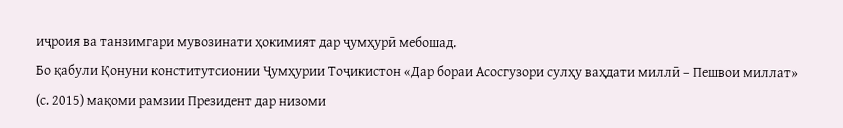иҷроия ва танзимгари мувозинати ҳокимият дар ҷумҳурӣ мебошад.
Бо қабули Қонуни конститутсионии Ҷумҳурии Тоҷикистон «Дар бораи Асосгузори сулҳу ваҳдати миллӣ – Пешвои миллат» (с. 2015) мақоми рамзии Президент дар низоми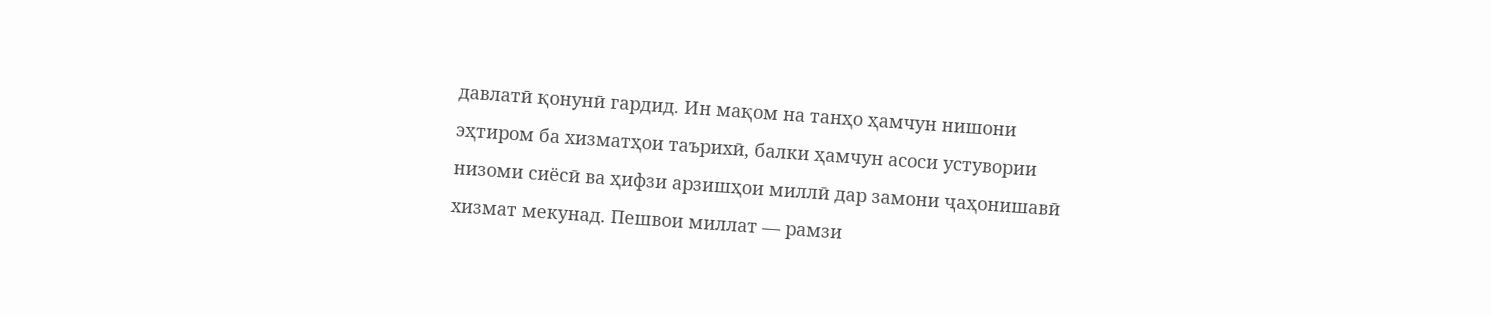давлатӣ қонунӣ гардид. Ин мақом на танҳо ҳамчун нишони эҳтиром ба хизматҳои таърихӣ, балки ҳамчун асоси устувории низоми сиёсӣ ва ҳифзи арзишҳои миллӣ дар замони ҷаҳонишавӣ хизмат мекунад. Пешвои миллат — рамзи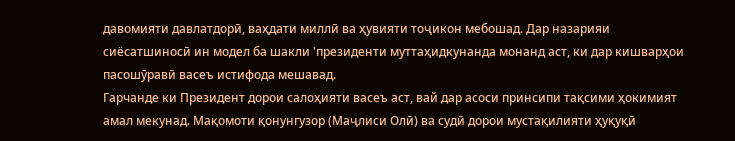давомияти давлатдорӣ, ваҳдати миллӣ ва ҳувияти тоҷикон мебошад. Дар назарияи сиёсатшиносӣ ин модел ба шакли 'президенти муттаҳидкунанда монанд аст, ки дар кишварҳои пасошӯравӣ васеъ истифода мешавад.
Гарчанде ки Президент дорои салоҳияти васеъ аст, вай дар асоси принсипи тақсими ҳокимият амал мекунад. Мақомоти қонунгузор (Маҷлиси Олӣ) ва судӣ дорои мустақилияти ҳуқуқӣ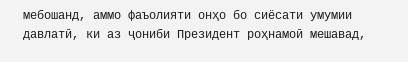мебошанд, аммо фаъолияти онҳо бо сиёсати умумии давлатӣ, ки аз ҷониби Президент роҳнамоӣ мешавад,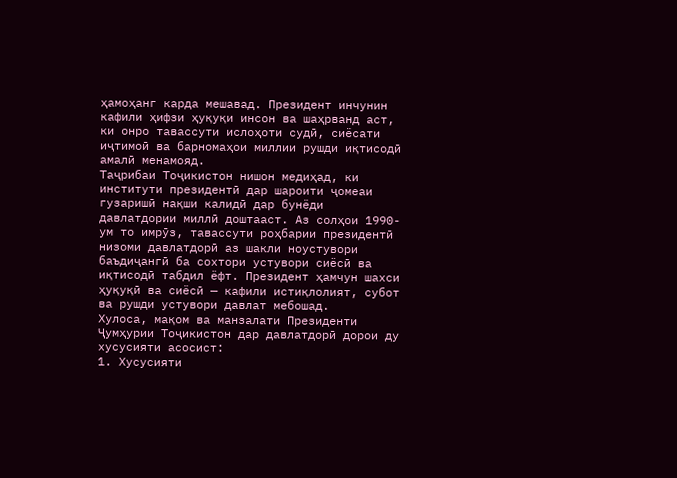ҳамоҳанг карда мешавад. Президент инчунин кафили ҳифзи ҳуқуқи инсон ва шаҳрванд аст, ки онро тавассути ислоҳоти судӣ, сиёсати иҷтимоӣ ва барномаҳои миллии рушди иқтисодӣ амалӣ менамояд.
Таҷрибаи Тоҷикистон нишон медиҳад, ки институти президентӣ дар шароити ҷомеаи гузаришӣ нақши калидӣ дар бунёди давлатдории миллӣ доштааст. Аз солҳои 1990-ум то имрӯз, тавассути роҳбарии президентӣ низоми давлатдорӣ аз шакли ноустувори баъдиҷангӣ ба сохтори устувори сиёсӣ ва иқтисодӣ табдил ёфт. Президент ҳамчун шахси ҳуқуқӣ ва сиёсӣ — кафили истиқлолият, субот ва рушди устувори давлат мебошад.
Хулоса, мақом ва манзалати Президенти Ҷумҳурии Тоҷикистон дар давлатдорӣ дорои ду хусусияти асосист:
1. Хусусияти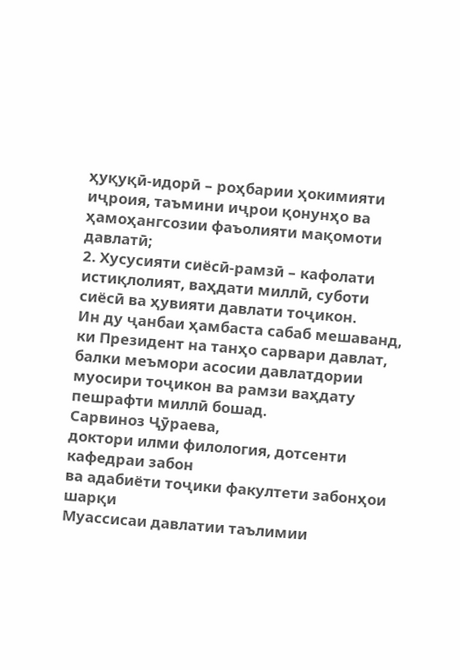ҳуқуқӣ-идорӣ – роҳбарии ҳокимияти иҷроия, таъмини иҷрои қонунҳо ва ҳамоҳангсозии фаъолияти мақомоти давлатӣ;
2. Хусусияти сиёсӣ-рамзӣ – кафолати истиқлолият, ваҳдати миллӣ, суботи сиёсӣ ва ҳувияти давлати тоҷикон.
Ин ду ҷанбаи ҳамбаста сабаб мешаванд, ки Президент на танҳо сарвари давлат, балки меъмори асосии давлатдории муосири тоҷикон ва рамзи ваҳдату пешрафти миллӣ бошад.
Сарвиноз Ҷӯраева,
доктори илми филология, дотсенти кафедраи забон
ва адабиёти тоҷики факултети забонҳои шарқи
Муассисаи давлатии таълимии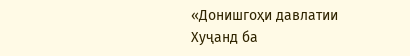«Донишгоҳи давлатии
Хуҷанд ба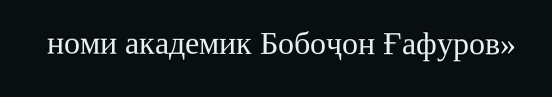номи академик Бобоҷон Ғафуров»